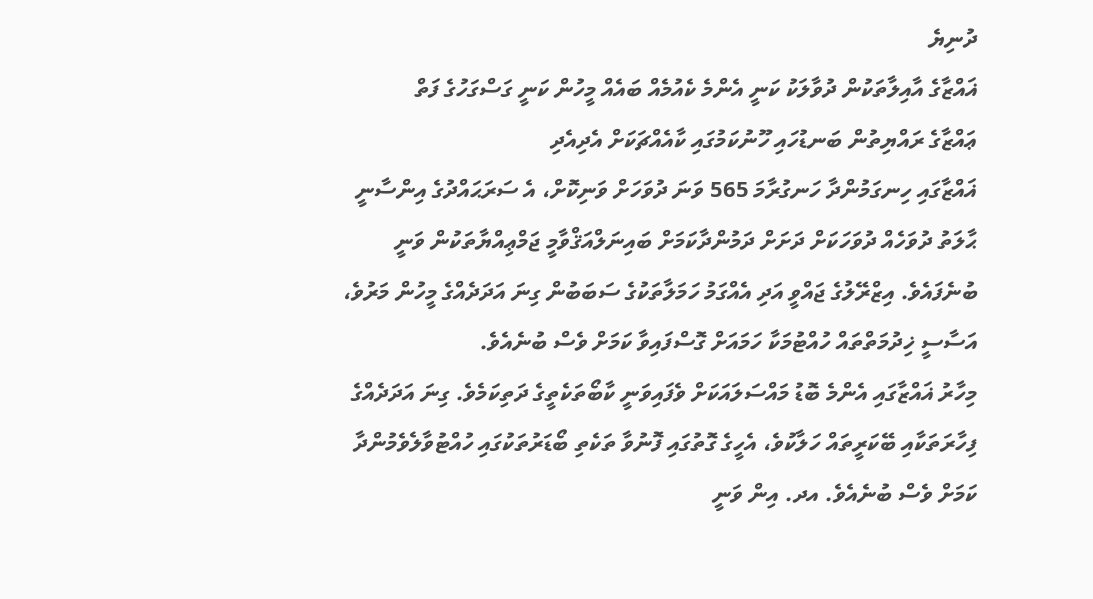ދުނިޔެ
ޣައްޒާގެ އާއިލާތަކުން ދުވާލަކު ކަނީ އެންމެ ކެއުމެއް ބައެއް މީހުން ކަނީ ގަސްގަހުގެ ފަތް
ޢައްޒާގެ ރައްޔިތުން ބަނޑުހައި ހޫނުކަމުގައި ކާއެއްޗަކަށް އެދިއެދި
ޣައްޒާގައި ހިނގަމުންދާ ހަނގުރާމަ 565 ވަނަ ދުވަހަށް ވަނިކޮށް، އެ ސަރަޙައްދުގެ އިންސާނީ ޙާލަތު ދުވަހެއް ދުވަހަކަށް ދަށަށް ދަމުންދާކަމަށް ބައިނަލްއަޤްވާމީ ޖަމްޢިއްޔާތަކުން ވަނީ ބުނެފައެވެ. އިޒްރޭލުގެ ޖައްވީ އަދި އެއްގަމު ހަމަލާތަކުގެ ސަބަބުން ގިނަ އަދަދެއްގެ މީހުން މަރުވެ، އަސާސީ ޚިދުމަތްތައް ހުއްޓުމަކާ ހަމައަށް ގޮސްފައިވާ ކަމަށް ވެސް ބުނެއެވެ.
މިހާރު ޣައްޒާގައި އެންމެ ބޮޑު މައްސަލައަކަށް ވެފައިވަނީ ކާބޯތަކެތީގެ ދަތިކަމެވެ. ގިނަ އަދަދެއްގެ ފިހާރަތަކާއި ބޭކަރީތައް ހަލާކުވެ، އެހީގެ ގޮތުގައި ފޮނުވާ ތަކެތި ބޯޑަރުތަކުގައި ހުއްޓުވާލެވެމުންދާ ކަމަށް ވެސް ބުނެއެވެ. އދ. އިން ވަނީ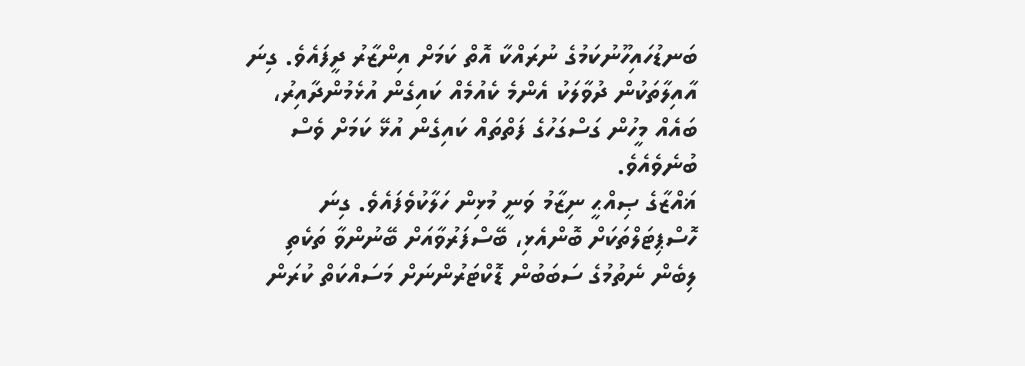ބަނޑުހައިހޫނުކަމުގެ ނުރައްކާ އޮތް ކަމަށް އިންޒާރު ދީފައެވެ. ގިނަ އާއިލާތަކުން ދުވާލަކު އެންމެ ކެއުމެއް ކައިގެން އުޅެމުންދާއިރު، ބައެއް މީހުން ގަސްގަހުގެ ފަތްތައް ކައިގެން އުޅޭ ކަމަށް ވެސް ބުނެވެއެވެ.
ޣައްޒާގެ ޞިއްޙީ ނިޒާމު ވަނީ މުޅިން ހަލާކުވެފައެވެ. ގިނަ ހޮސްޕިޓަލްތަކަށް ބޮންއެޅި، ބޭސްފަރުވާއަށް ބޭނުންވާ ތަކެތި ލިބެން ނެތުމުގެ ސަބަބުން ޑޮކްޓަރުންނަށް މަސައްކަތް ކުރަން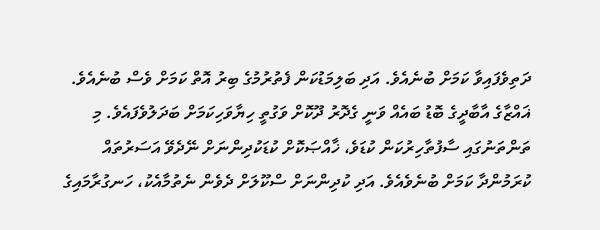ދަތިވެފައިވާ ކަމަށް ބުނެއެވެ. އަދި ބަލިމަޑުކަން ފެތުރުމުގެ ބިރު އޮތް ކަމަށް ވެސް ބުނެއެވެ.
ޣައްޒާގެ އާބާދީގެ ބޮޑު ބައެއް ވަނީ ގެދޮރު ދޫކޮށް ވަގުތީ ހިޔާވަހިކަމަށް ބަދަލުވެފައެވެ. މި ތަންތަނުގައި ސާފުތާހިރުކަން ކުޑަވެ، ޚާއްޞަކޮށް ކުޑަކުދިންނަށް ނޭދެވޭ އަސަރުތައް ކުރަމުންދާ ކަމަށް ބުނެވެއެވެ. އަދި ކުދިންނަށް ސްކޫލަށް ދެވެން ނެތުމާއެކު، ހަނގުރާމައިގެ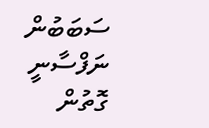ސަބަބުން ނަފްސާނީ ގޮތުން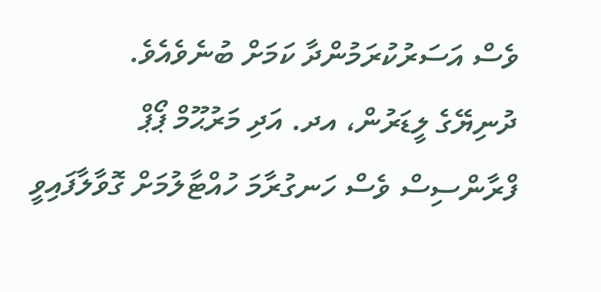ވެސް އަސަރުކުރަމުންދާ ކަމަށް ބުނެވެއެވެ.
ދުނިޔޭގެ ލީޑަރުން، އދ. އަދި މަރުޙޫމް ޕޯޕް ފްރާންސިސް ވެސް ހަނގުރާމަ ހުއްޓާލުމަށް ގޮވާލާފައިވީ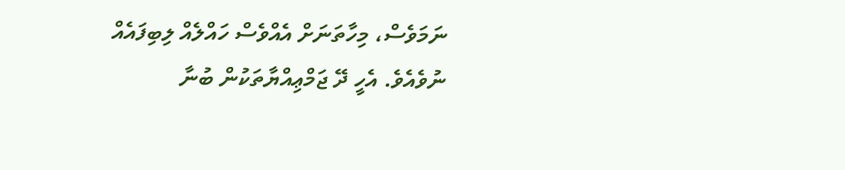ނަމަވެސް، މިހާތަނަށް އެއްވެސް ހައްލެއް ލިބިފައެއް ނުވެއެވެ. އެހީ ދޭ ޖަމްޢިއްޔާތަކުން ބުނާ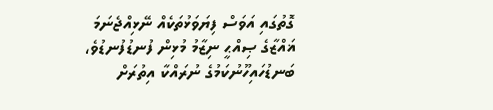ގޮތުގައި އަވަސް ފިޔަވަޅުތަކެއް ނޭޅިއްޖެނަމަ ޣައްޒާގެ ޞިއްޙީ ނިޒާމު މުޅިން ފުނޑުފުނޑުވެ، ބަނޑުހައިހޫނުކަމުގެ ނުރައްކާ އިތުރަށް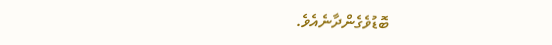ބޮޑުވެގެންދާނެއެވެ.